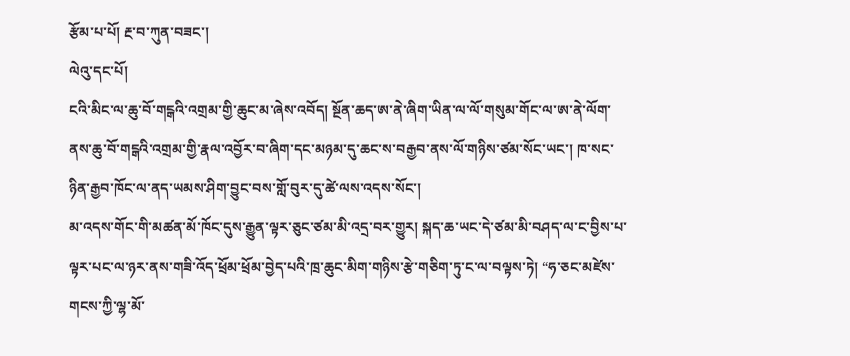རྩོམ་པ་པོ། རྔ་བ་ཀུན་བཟང་།
ལེའུ་དང་པོ།
ངའི་མིང་ལ་ཆུ་བོ་གངྒའི་འགྲམ་གྱི་ཆུང་མ་ཞེས་འབོད། སྔོན་ཆད་ཨ་ནེ་ཞིག་ཡིན་ལ་ལོ་གསུམ་གོང་ལ་ཨ་ནེ་ལོག་ནས་ཆུ་བོ་གངྒའི་འགྲམ་གྱི་རྣལ་འབྱོར་བ་ཞིག་དང་མཉམ་དུ་ཆང་ས་བརྒྱབ་ནས་ལོ་གཉིས་ཙམ་སོང་ཡང་། ཁ་སང་ཉིན་རྒྱབ་ཁོང་ལ་ནད་ཡམས་ཤིག་བྱུང་བས་གློ་བུར་དུ་ཚེ་ལས་འདས་སོང་།
མ་འདས་གོང་གི་མཚན་མོ་ཁོང་དུས་རྒྱུན་ལྟར་ཅུང་ཙམ་མི་འདྲ་བར་གྱུར། སྐད་ཆ་ཡང་དེ་ཙམ་མི་བཤད་ལ་ང་བྱིས་པ་ལྟར་པང་ལ་ཉར་ནས་གཟི་འོད་ཕྲོམ་ཕྲོམ་བྱེད་པའི་ཁྲ་ཆུང་མིག་གཉིས་རྩེ་གཅིག་ཏུ་ང་ལ་བལྟས་ཏེ། “ཧ་ཅང་མཛེས་གངས་ཀྱི་ལྷ་མོ་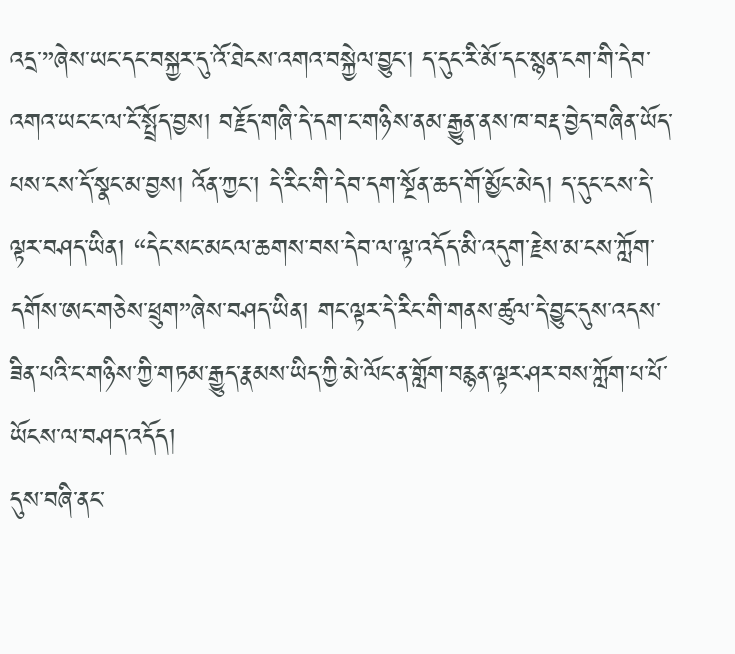འདྲ་”ཞེས་ཡང་དང་བསྐྱར་དུ་འོ་ཐེངས་འགའ་བསྐྱེལ་བྱུང་། ད་དུང་རི་མོ་དང་སྙན་ངག་གི་དེབ་འགའ་ཡང་ང་ལ་ངོ་སྤྲོད་བྱས། བརྗོད་གཞི་དེ་དག་ང་གཉིས་ནམ་རྒྱུན་ནས་ཁ་བརྡ་བྱེད་བཞིན་ཡོད་པས་ངས་དོ་སྣང་མ་བྱས། འོན་ཀྱང་། དེ་རིང་གི་དེབ་དག་སྔོན་ཆད་གོ་མྱོང་མེད། ད་དུང་ངས་དེ་ལྟར་བཤད་ཡིན། “དེང་སང་མངལ་ཆགས་བས་དེབ་ལ་ལྟ་འདོད་མི་འདུག་རྗེས་མ་ངས་ཀློག་དགོས་ཨང་གཅེས་ཕྲུག”ཞེས་བཤད་ཡིན། གང་ལྟར་དེ་རིང་གི་གནས་ཚུལ་དེ་བྱུང་དུས་འདས་ཟིན་པའི་ང་གཉིས་ཀྱི་གཏམ་རྒྱུད་རྣམས་ཡིད་ཀྱི་མེ་ལོང་ན་གློག་བརྙན་ལྟར་ཤར་བས་ཀློག་པ་པོ་ཡོངས་ལ་བཤད་འདོད།
དུས་བཞི་ནང་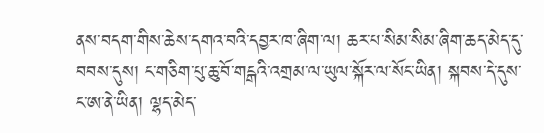ནས་བདག་གིས་ཆེས་དགའ་བའི་དབྱར་ཁ་ཞིག་ལ། ཆར་པ་སིམ་སིམ་ཞིག་ཆད་མེད་དུ་བབས་དུས། ང་གཅིག་པུ་ཆུ་བོ་གངྒའི་འགྲམ་ལ་ཡུལ་སྐོར་ལ་སོང་ཡིན། སྐབས་དེ་དུས་ང་ཨ་ནེ་ཡིན། ལྷད་མེད་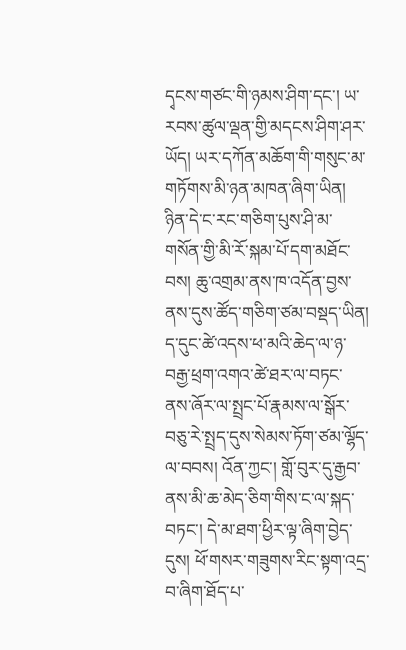དྭངས་གཙང་གི་ཉམས་ཤིག་དང་། ཡ་རབས་ཚུལ་ལྡན་གྱི་མདངས་ཤིག་ཤར་ཡོད། ཡར་དཀོན་མཆོག་གི་གསུང་མ་གཏོགས་མི་ཉན་མཁན་ཞིག་ཡིན། ཉིན་དེ་ང་རང་གཅིག་པུས་ཤི་མ་གསོན་གྱི་མི་རོ་སྐམ་པོ་དག་མཐོང་བས། ཆུ་འགྲམ་ནས་ཁ་འདོན་བྱས་ནས་དུས་ཚོད་གཅིག་ཙམ་བསྡད་ཡིན། ད་དུང་ཚེ་འདས་ཕ་མའི་ཆེད་ལ་ཉ་བརྒྱ་ཕྲག་འགའ་ཚེ་ཐར་ལ་བཏང་ནས་ཞོར་ལ་སྤྲང་པོ་རྣམས་ལ་སྒོར་བཅུ་རེ་སྤྲད་དུས་སེམས་ཏོག་ཙམ་ལྷོད་ལ་བབས། འོན་ཀྱང་། གློ་བུར་དུ་རྒྱབ་ནས་མི་ཆ་མེད་ཅིག་གིས་ང་ལ་སྐད་བཏང་། དེ་མ་ཐག་ཕྱིར་ལྟ་ཞིག་བྱེད་དུས། ཕོ་གསར་གཟུགས་རིང་སྟག་འདྲ་བ་ཞིག་ཐོད་པ་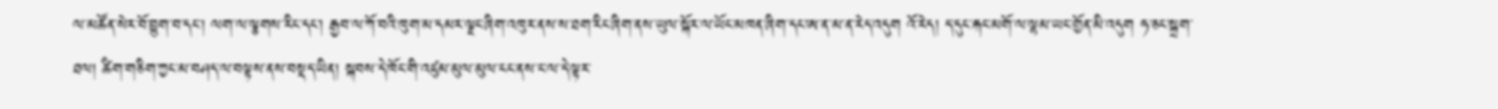ལ་མཚོན་སེར་བོ་བྱུག་བ་དང་། ལག་ལ་ལྕགས་རིང་དང་། རྒྱབ་ལ་ཀོ་བའི་ཁུག་མ་དམར་ལྗང་ཞིག་འཁུར་ནས་ས་ཐག་རིང་ཞིག་ནས་ཡུལ་སྐོར་ལ་ཡོང་མཁན་ཞིག་དང་ཨ་ན་མ་ན་རེད་འདུག འོ་རེད། ད་དུང་རྐང་མགོ་ལ་ལྷམ་ཡང་གྱོན་མི་འདུག ཧ་ཅང་སྐྲག་ཐལ། ཚིག་གཅིག་ཀྱང་མ་བཤད་ལ་བལྟས་ནས་བསྡད་ཡིན། སྐབས་དེ་ཁོང་གི་འཛུམ་མུལ་མུལ་ངང་ནས་ང་ལ་དེ་ལྟར་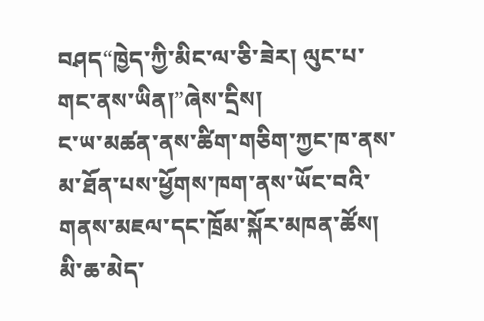བཤད“ཁྱེད་ཀྱི་མིང་ལ་ཅི་ཟེར། ལུང་པ་གང་ནས་ཡིན།”ཞེས་དྲིས།
ང་ཡ་མཚན་ནས་ཚིག་གཅིག་ཀྱང་ཁ་ནས་མ་ཐོན་པས་ཕྱོགས་ཁག་ནས་ཡོང་བའི་གནས་མཇལ་དང་ཁྲོམ་སྐོར་མཁན་ཚོས། མི་ཆ་མེད་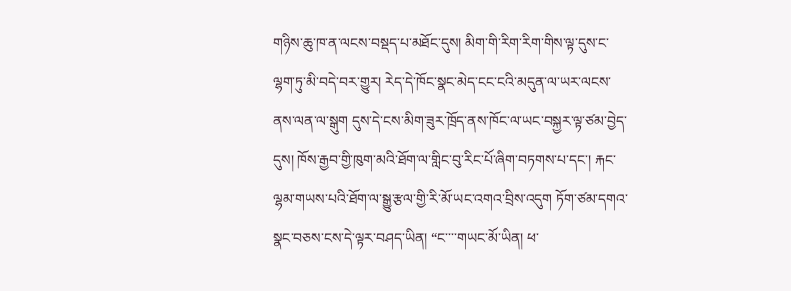གཉིས་ཆུ་ཁ་ན་ལངས་བསྡད་པ་མཐོང་དུས། མིག་གི་རིག་རིག་གིས་ལྟ་དུས་ང་ལྷག་ཏུ་མི་བདེ་བར་གྱུར། རེད་དེ་ཁོང་སྣང་མེད་ངང་ངའི་མདུན་ལ་ཡར་ལངས་ནས་ལན་ལ་སྒུག དུས་དེ་ངས་མིག་ཟུར་ཁྲོད་ནས་ཁོང་ལ་ཡང་བསྐྱར་ལྟ་ཙམ་བྱེད་དུས། ཁོས་རྒྱབ་གྱི་ཁུག་མའི་ཐོག་ལ་གླིང་བུ་རིང་པོ་ཞིག་བཏགས་པ་དང་། རྐང་ལྷམ་གཡས་པའི་ཐོག་ལ་སྒྱུ་རྩལ་གྱི་རི་མོ་ཡང་འགའ་བྲིས་འདུག ཏོག་ཙམ་དགའ་སྣང་བཅས་ངས་དེ་ལྟར་བཤད་ཡིན། “ང་་་་གཡང་མོ་ཡིན། ཕ་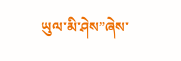ཡུལ་མི་ཤེས”ཞེས་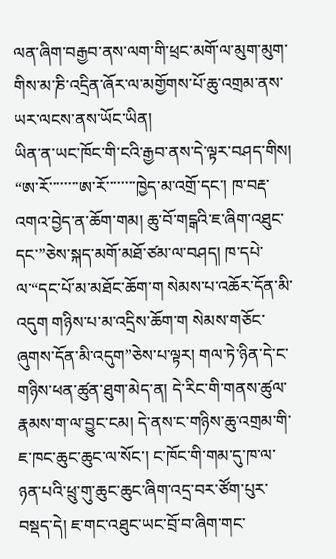ལན་ཞིག་བརྒྱབ་ནས་ལག་གི་ཕྲང་མགོ་ལ་མུག་མུག་གིས་མ་ཎི་འདྲིན་ཞོར་ལ་མགྱོགས་པོ་ཆུ་འགྲམ་ནས་ཡར་ལངས་ནས་ཡོང་ཡིན།
ཡིན་ན་ཡང་ཁོང་གི་ངའི་རྒྱབ་ནས་དེ་ལྟར་བཤད་གིས། “ཨ་རོ་་་་་་་་ཨ་རོ་་་་་་་་ཁྱེད་མ་འགྲོ་དང་། ཁ་བརྡ་འགའ་བྱེད་ན་ཆོག་གམ། ཆུ་བོ་གངྒའི་ཇ་ཞིག་འཐུང་དང་”ཅེས་སྐད་མགོ་མཐོ་ཙམ་ལ་བཤད། ཁ་དཔེ་ལ་“དང་པོ་མ་མཐོང་ཆོག་ག སེམས་པ་འཆོར་དོན་མི་འདུག གཉིས་པ་མ་འདྲིས་ཆོག་ག སེམས་གཅོང་ཞུགས་དོན་མི་འདུག”ཅེས་པ་ལྟར། གལ་ཏེ་ཉིན་དེ་ང་གཉིས་ཕན་ཚུན་ཐུག་མེད་ན། དེ་རིང་གི་གནས་ཚུལ་རྣམས་ག་ལ་བྱུང་ངམ། དེ་ནས་ང་གཉིས་ཆུ་འགྲམ་གི་ཇ་ཁང་ཆུང་ཆུང་ལ་སོང་། ང་ཁོང་གི་གམ་དུ་ཁ་ལ་ཉན་པའི་ཕྲུ་གུ་ཆུང་ཆུང་ཞིག་འདྲ་བར་ཙོག་པུར་བསྡད་དེ། ཇ་གང་འཐུང་ཡང་བྲོ་བ་ཞིག་གང་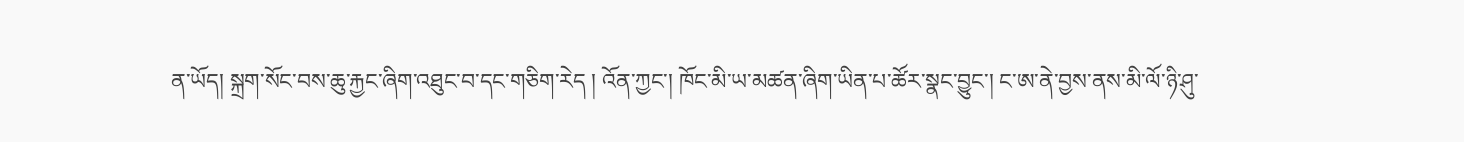ན་ཡོད། སྐྲག་སོང་བས་ཆུ་རྐྱང་ཞིག་འཐུང་བ་དང་གཅིག་རེད ། འོན་ཀྱང་། ཁོང་མི་ཡ་མཚན་ཞིག་ཡིན་པ་ཚོར་སྣང་བྱུང་། ང་ཨ་ནེ་བྱས་ནས་མི་ལོ་ཉི་ཤུ་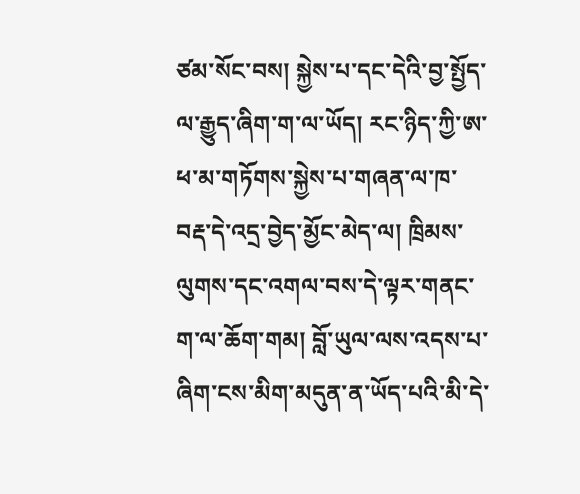ཙམ་སོང་བས། སྐྱེས་པ་དང་དེའི་བྱ་སྤྱོད་ལ་རྒྱུད་ཞིག་ག་ལ་ཡོད། རང་ཉིད་ཀྱི་ཨ་ཕ་མ་གཏོགས་སྐྱེས་པ་གཞན་ལ་ཁ་བརྡ་དེ་འདྲ་བྱེད་མྱོང་མེད་ལ། ཁྲིམས་ལུགས་དང་འགལ་བས་དེ་ལྟར་གནང་ག་ལ་ཆོག་གམ། བློ་ཡུལ་ལས་འདས་པ་ཞིག་ངས་མིག་མདུན་ན་ཡོད་པའི་མི་དེ་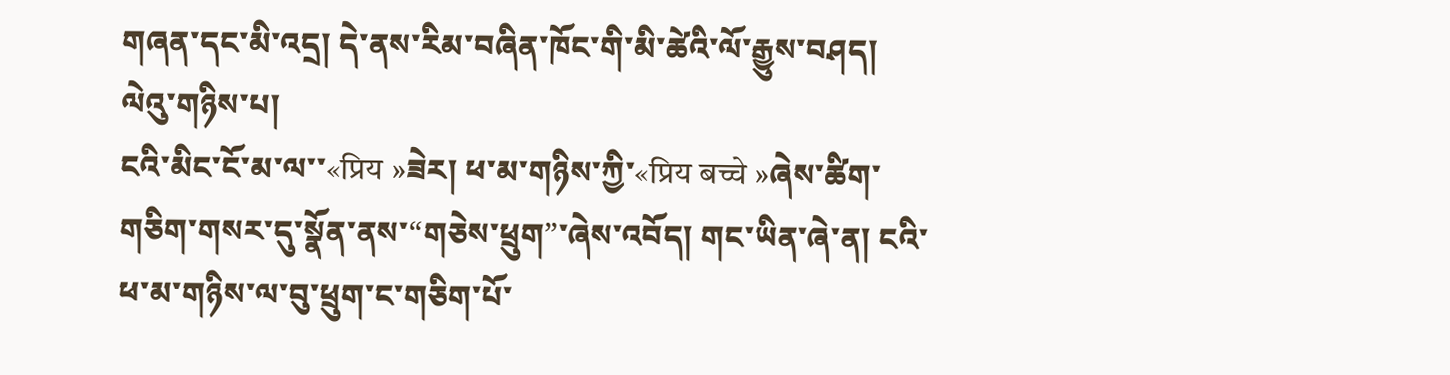གཞན་དང་མི་འདྲ། དེ་ནས་རིམ་བཞིན་ཁོང་གི་མི་ཚེའི་ལོ་རྒྱུས་བཤད།
ལེའུ་གཉིས་པ།
ངའི་མིང་ངོ་མ་ལ་་«प्रिय »ཟེར། ཕ་མ་གཉིས་ཀྱི་«प्रिय बच्चे »ཞེས་ཚིག་གཅིག་གསར་དུ་སྣོན་ནས་“གཅེས་ཕྲུག”་ཞེས་འབོད། གང་ཡིན་ཞེ་ན། ངའི་ཕ་མ་གཉིས་ལ་བུ་ཕྲུག་ང་གཅིག་པོ་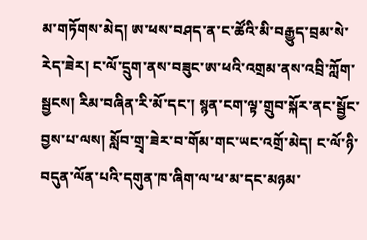མ་གཏོགས་མེད། ཨ་ཕས་བཤད་ན་ང་ཚོའི་མི་བརྒྱུད་བྲམ་སེ་རེད་ཟེར། ང་ལོ་དྲུག་ནས་བཟུང་ཨ་ཕའི་འགྲམ་ནས་འབྲི་ཀློག་སྦྱངས། རིམ་བཞིན་རི་མོ་དང་། སྙན་ངག་ལྟ་གྲུབ་སྐོར་ནང་སྦྱོང་བྱས་པ་ལས། སློབ་གྲྭ་ཟེར་བ་གོམ་གང་ཡང་འགྲོ་མེད། ང་ལོ་ཉི་བདུན་ལོན་པའི་དགུན་ཁ་ཞིག་ལ་ཕ་མ་དང་མཉམ་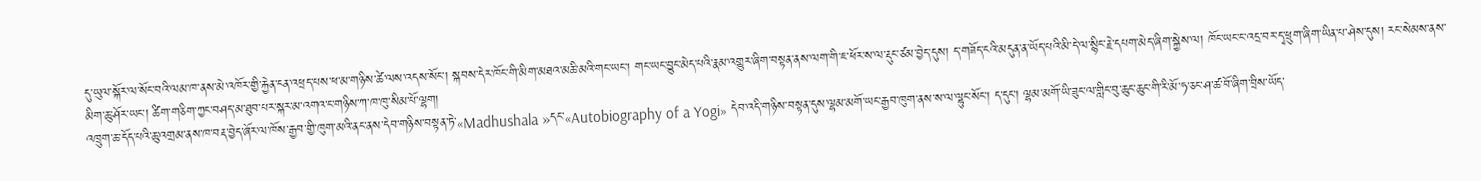དུ་ཡུལ་སྐོར་ལ་སོང་བའི་ལམ་ཁ་ནས་མེ་འཁོར་གྱི་རྐྱེན་ངན་འཕྲད་པས་ཕ་མ་གཉིས་ཚེ་ལས་འདས་སོང་། སྐབས་དེར་ཁོང་གི་མིག་མཐའ་མཆི་མའི་གང་ཡང་། གང་ཡང་བྱུང་མེད་པའི་རྣམ་འགྱུར་ཞིག་བསྟན་ནས་ལག་གི་ཇ་ཕོར་ས་ལ་རྡུང་ཙམ་བྱེད་དུས། ད་གཟོད་ངའི་མདུན་ན་ཡོད་པའི་མི་དེ་ལ་སྙིང་རྗེ་དཔག་མེད་ཞིག་སྐྱེས་ལ། ཁོང་ཡང་ང་འདྲ་བར་དྭ་ཕྲུག་ཞིག་ཡིན་པ་ཤེས་དུས། རང་སེམས་ནས་མིག་ཆུ་ཤོར་ཡང་། ཚིག་གཅིག་ཀྱང་བཤད་མ་ཐུབ་པར་སྐར་མ་འགའ་ང་གཉིས་ཀ་ཁ་ཁུ་སིམ་པོ་ལྷག།
འཁྲུག་ཆ་དོད་པའི་ཆུ་འགྲམ་ནས་ཁ་བརྡ་བྱེད་ཞོར་ལ་ཁོས་རྒྱབ་གྱི་ཁུག་མའི་ནང་ནས་དེབ་གཉིས་བསྟན་ཏེ་«Madhushala »དང་«Autobiography of a Yogi» དེབ་འདི་གཉིས་བསྟན་དུས་ལྷམ་མགོ་ཡང་རྒྱབ་ཁུག་ནས་ས་ལ་ལྷུང་སོང་། ད་དུང་། ལྷམ་མགོ་ཡི་ཟུང་ལ་གླིང་བུ་ཆུང་ཆུང་གི་རི་མོ་ཧ་ཅང་ཤ་ཚ་བོ་ཞིག་བྲིས་ཡོད་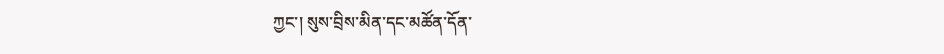ཀྱང་། སུས་བྲིས་མིན་དང་མཚོན་དོན་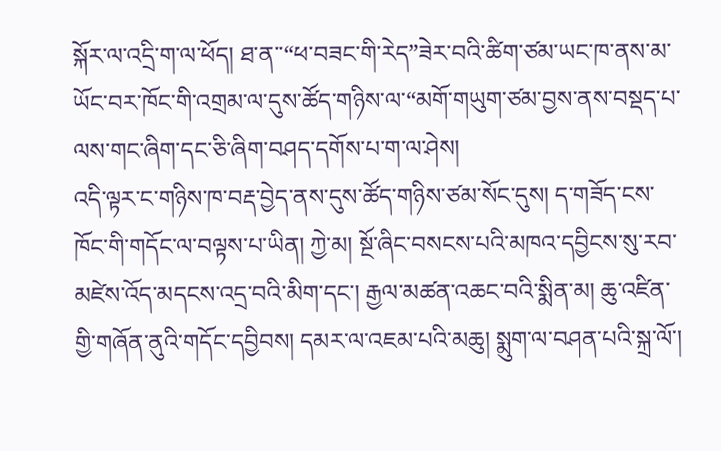སྐོར་ལ་འདྲི་ག་ལ་ཕོད། ཐ་ན་་“ཕ་བཟང་གི་རེད”ཟེར་བའི་ཚིག་ཙམ་ཡང་ཁ་ནས་མ་ཡོང་བར་ཁོང་གི་འགྲམ་ལ་དུས་ཚོད་གཉིས་ལ་“མགོ་གཡུག་ཙམ་བྱས་ནས་བསྡད་པ་ལས་གང་ཞིག་དང་ཅི་ཞིག་བཤད་དགོས་པ་ག་ལ་ཤེས།
འདི་ལྟར་ང་གཉིས་ཁ་བརྡ་བྱེད་ནས་དུས་ཚོད་གཉིས་ཙམ་སོང་དུས། ད་གཟོད་ངས་ཁོང་གི་གདོང་ལ་བལྟས་པ་ཡིན། ཀྱེ་མ། སྔོ་ཞིང་བསངས་པའི་མཁའ་དབྱིངས་སུ་རབ་མཛེས་འོད་མདངས་འདྲ་བའི་མིག་དང་། རྒྱལ་མཚན་འཆང་བའི་སྨིན་མ། ཆུ་འཛིན་གྱི་གཞོན་ནུའི་གདོང་དབྱིབས། དམར་ལ་འཇམ་པའི་མཆུ། སྨུག་ལ་བཤན་པའི་སྐྲ་ལོ་།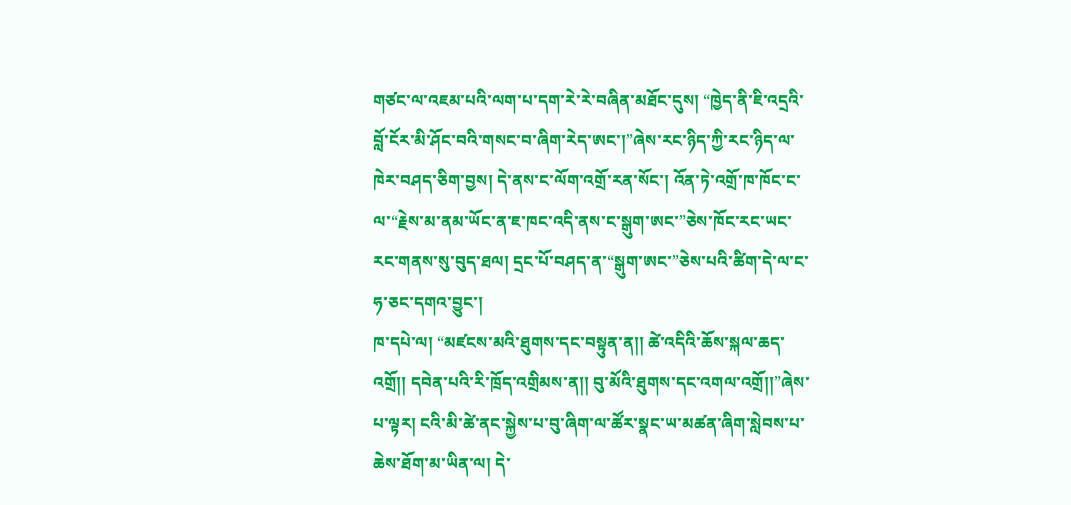གཙང་ལ་འཇམ་པའི་ལག་པ་དག་རེ་རེ་བཞིན་མཐོང་དུས། “ཁྱེད་ནི་ཇི་འདྲའི་བློ་ངོར་མི་ཤོང་བའི་གསང་བ་ཞིག་རེད་ཨང་།”ཞེས་རང་ཉིད་ཀྱི་རང་ཉིད་ལ་ཁེར་བཤད་ཅིག་བྱས། དེ་ནས་ང་ལོག་འགྲོ་རན་སོང་། འོན་ཏེ་འགྲོ་ཁ་ཁོང་ང་ལ་“རྗེས་མ་ནམ་ཡོང་ན་ཇ་ཁང་འདི་ནས་ང་སྒུག་ཨང་”ཅེས་ཁོང་རང་ཡང་རང་གནས་སུ་བུད་ཐལ། དྲང་པོ་བཤད་ན་“སྒུག་ཨང་”ཅེས་པའི་ཚིག་དེ་ལ་ང་ཧ་ཅང་དགའ་བྱུང་།
ཁ་དཔེ་ལ། “མཛངས་མའི་ཐུགས་དང་བསྟུན་ན།། ཚེ་འདིའི་ཆོས་སྐལ་ཆད་འགྲོ།། དབེན་པའི་རི་ཁྲོད་འགྲིམས་ན།། བུ་མོའི་ཐུགས་དང་འགལ་འགྲོ།།”ཞེས་པ་ལྟར། ངའི་མི་ཚེ་ནང་སྐྱེས་པ་བུ་ཞིག་ལ་ཚོར་སྣང་ཡ་མཚན་ཞིག་སླེབས་པ་ཆེས་ཐོག་མ་ཡིན་ལ། དེ་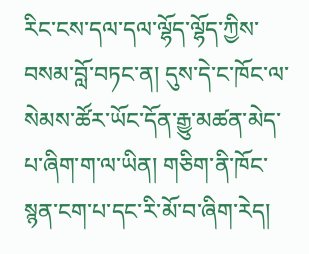རིང་ངས་དལ་དལ་ལྷོད་ལྷོད་ཀྱིས་བསམ་བློ་བཏང་ན། དུས་དེ་ང་ཁོང་ལ་སེམས་ཚོར་ཡོང་དོན་རྒྱུ་མཚན་མེད་པ་ཞིག་ག་ལ་ཡིན། གཅིག་ནི་ཁོང་སྙན་ངག་པ་དང་རི་མོ་བ་ཞིག་རེད།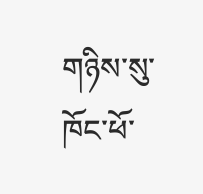གཉིས་སུ་ཁོང་ཕོ་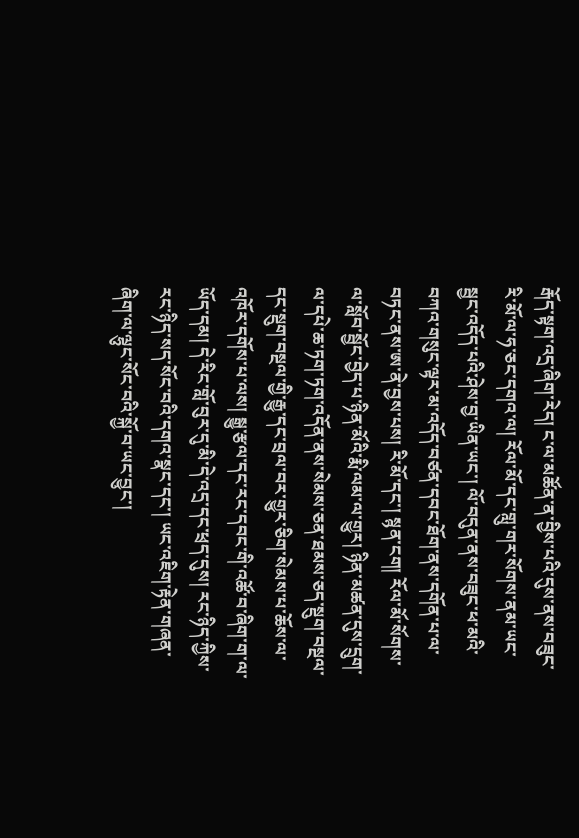རྒོད་སྟག་འདྲ་ཞིག་རེད། ང་ལ་མཚོན་ན་བྱིས་པའི་དུས་ནས་བཟུང་རི་མོ་ལ་ཧ་ཅང་དགའ་ལ། རོལ་མོ་དང་གླུ་གར་སོགས་ནམ་ཡང་སྦྱང་འདོད་པའི་ཤེས་བྱ་ཡིན་ཡང་། ལོ་བདུན་ནས་བཟུང་ཕ་མའི་བཀའ་གསུང་ལྟར་མ་འདོད་བཙན་དབང་ཐོག་ནས་དགོན་པ་ལ་བཏང་ནས་ཨ་ནེ་བྱས་པས། རི་མོ་དང་། སྙན་ངག། རོལ་མོ་སོགས་ལ་སློབ་སྦྱོང་བྱེད་པ་ཉིན་མོའི་རྨི་ལམ་ལ་གྱུར། ཉིན་མཚན་དུས་དྲུག་ལ་དཔེ་ཆ་ཏག་ཏག་འདོན་ནས་སེམས་ཅན་ཐམས་ཅད་སྡུག་བསྔལ་དང་སྡུག་བསྔལ་གྱི་རྒྱུ་དང་བྲལ་བར་གྱུར་ཅིག་སེམས་པ་ཆོས་ལ་འཁོར་དགོས་པ་ལས། སྒྱུ་རྩལ་དང་རང་དབང་གི་འཚོ་བ་ཞིག་ག་ལ་ཡོད་དམ། དེ་རིང་གློ་བུར་དུ་མི་དེ་འདྲ་དང་ཕྲད་དུས། རང་ཉིད་ཀྱིས་རང་ཉིད་སད་སོང་བའི་དགའ་སྣང་དང་། ཡང་འཇིག་རྟེན་གཞན་ཞིག་ལ་ལྷུང་སོང་བའི་སྐྱོ་བ་ཡང་བྱུང་།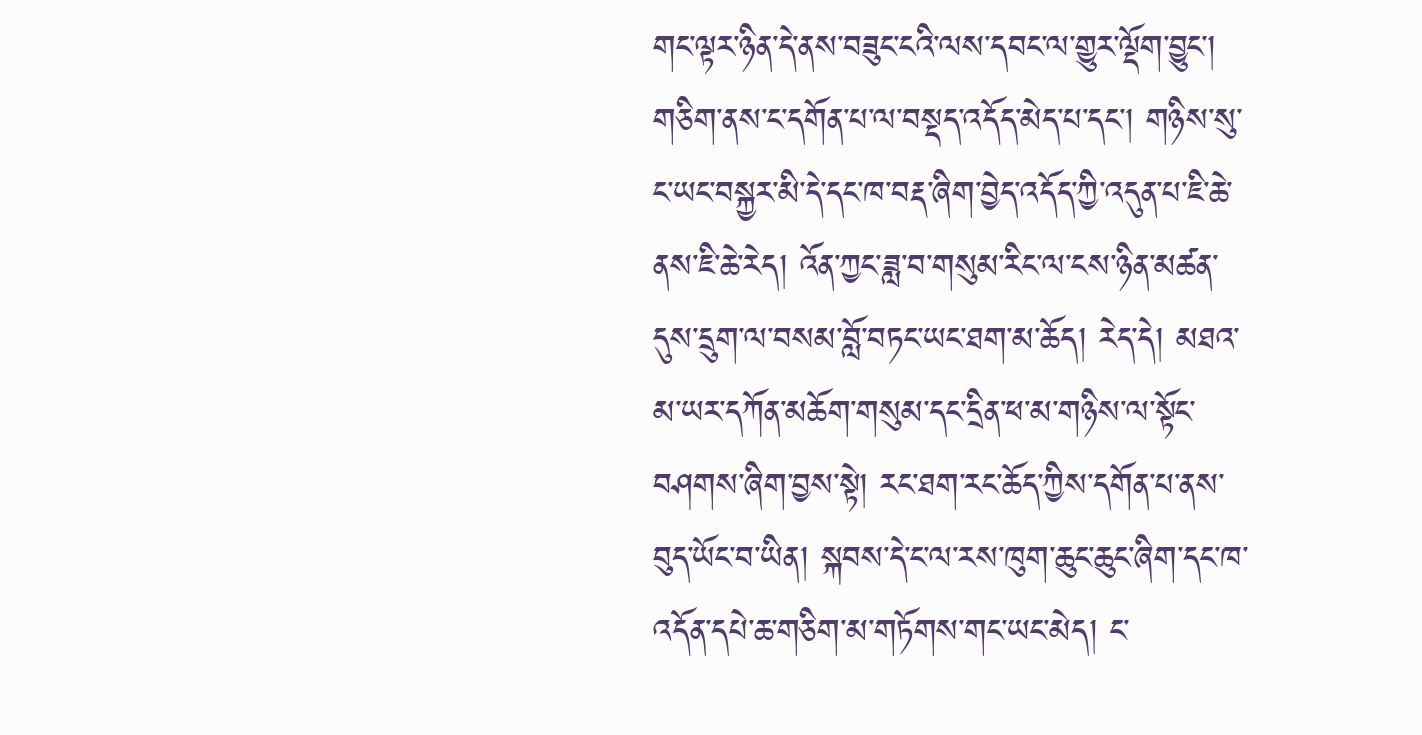གང་ལྟར་ཉིན་དེ་ནས་བཟུང་ངའི་ལས་དབང་ལ་གྱུར་ལྡོག་བྱུང་། གཅིག་ནས་ང་དགོན་པ་ལ་བསྡད་འདོད་མེད་པ་དང་། གཉིས་སུ་ང་ཡང་བསྐྱར་མི་དེ་དང་ཁ་བརྡ་ཞིག་བྱེད་འདོད་ཀྱི་འདུན་པ་ཇི་ཆེ་ནས་ཇི་ཆེ་རེད། འོན་ཀྱང་ཟླ་བ་གསུམ་རིང་ལ་ངས་ཉིན་མཚན་དུས་དྲུག་ལ་བསམ་བློ་བཏང་ཡང་ཐག་མ་ཆོད། རེད་དེ། མཐའ་མ་ཡར་དཀོན་མཆོག་གསུམ་དང་དྲིན་ཕ་མ་གཉིས་ལ་སྟོང་བཤགས་ཞིག་བྱས་སྟེ། རང་ཐག་རང་ཆོད་ཀྱིས་དགོན་པ་ནས་བུད་ཡོང་བ་ཡིན། སྐབས་དེ་ང་ལ་རས་ཁུག་ཆུང་ཆུང་ཞིག་དང་ཁ་འདོན་དཔེ་ཆ་གཅིག་མ་གཏོགས་གང་ཡང་མེད། ང་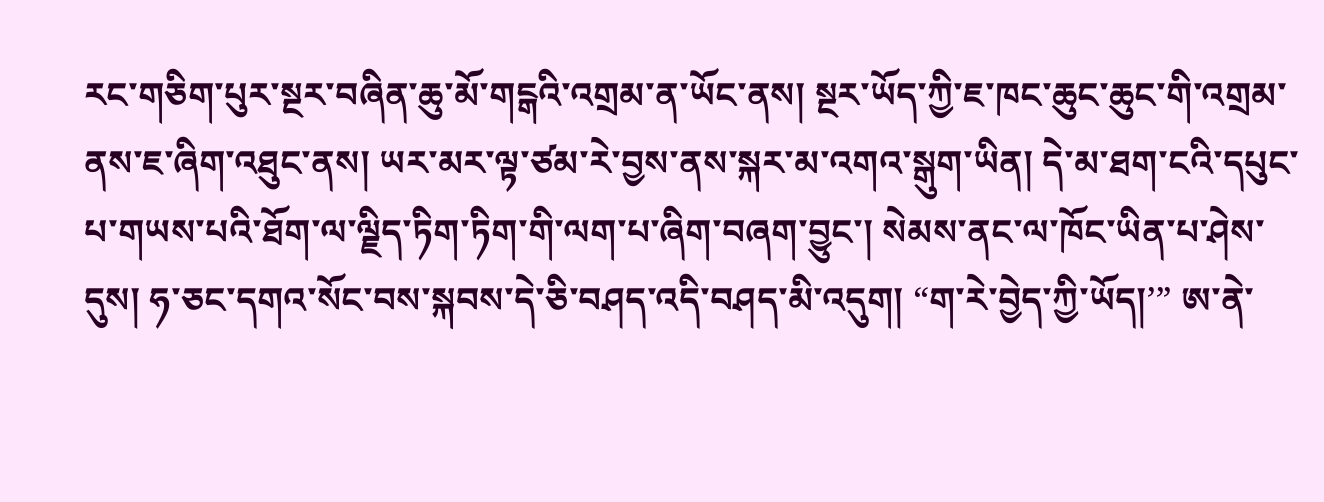རང་གཅིག་པུར་སྔར་བཞིན་ཆུ་མོ་གངྒའི་འགྲམ་ན་ཡོང་ནས། སྔར་ཡོད་ཀྱི་ཇ་ཁང་ཆུང་ཆུང་གི་འགྲམ་ནས་ཇ་ཞིག་འཐུང་ནས། ཡར་མར་ལྟ་ཙམ་རེ་བྱས་ནས་སྐར་མ་འགའ་སྒུག་ཡིན། དེ་མ་ཐག་ངའི་དཔུང་པ་གཡས་པའི་ཐོག་ལ་ལྗིད་ཏིག་ཏིག་གི་ལག་པ་ཞིག་བཞག་བྱུང་། སེམས་ནང་ལ་ཁོང་ཡིན་པ་ཤེས་དུས། ཧ་ཅང་དགའ་སོང་བས་སྐབས་དེ་ཅི་བཤད་འདི་བཤད་མི་འདུག། “ག་རེ་བྱེད་ཀྱི་ཡོད།’” ཨ་ནེ་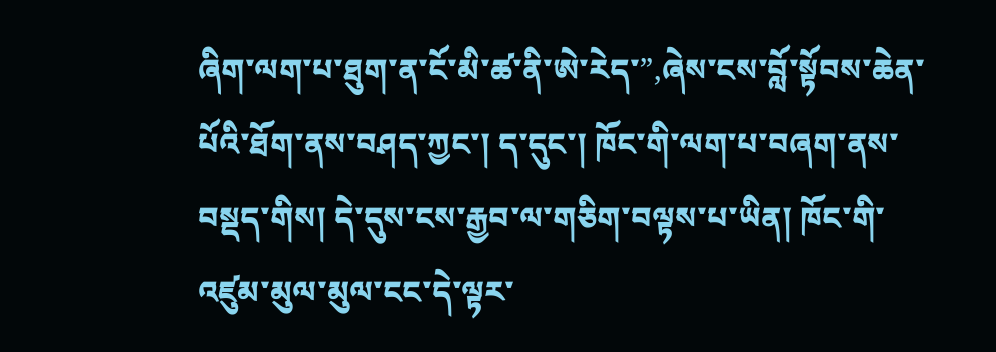ཞིག་ལག་པ་ཐུག་ན་ངོ་མི་ཚ་ནི་ཨེ་རེད་”,ཞེས་ངས་བློ་སྟོབས་ཆེན་པོའི་ཐོག་ནས་བཤད་ཀྱང་། ད་དུང་། ཁོང་གི་ལག་པ་བཞག་ནས་བསྡད་གིས། དེ་དུས་ངས་རྒྱབ་ལ་གཅིག་བལྟས་པ་ཡིན། ཁོང་གི་འཛུམ་མུལ་མུལ་ངང་དེ་ལྟར་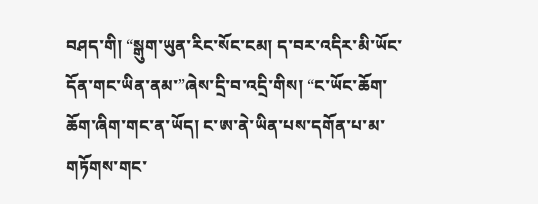བཤད་གི། “སྒུག་ཡུན་རིང་སོང་ངམ། ད་བར་འདིར་མི་ཡོང་དོན་གང་ཡིན་ནམ་”ཞེས་དྲི་བ་འདྲི་གིས། “ང་ཡོང་ཆོག་ཆོག་ཞིག་གང་ན་ཡོད། ང་ཨ་ནེ་ཡིན་པས་དགོན་པ་མ་གཏོགས་གང་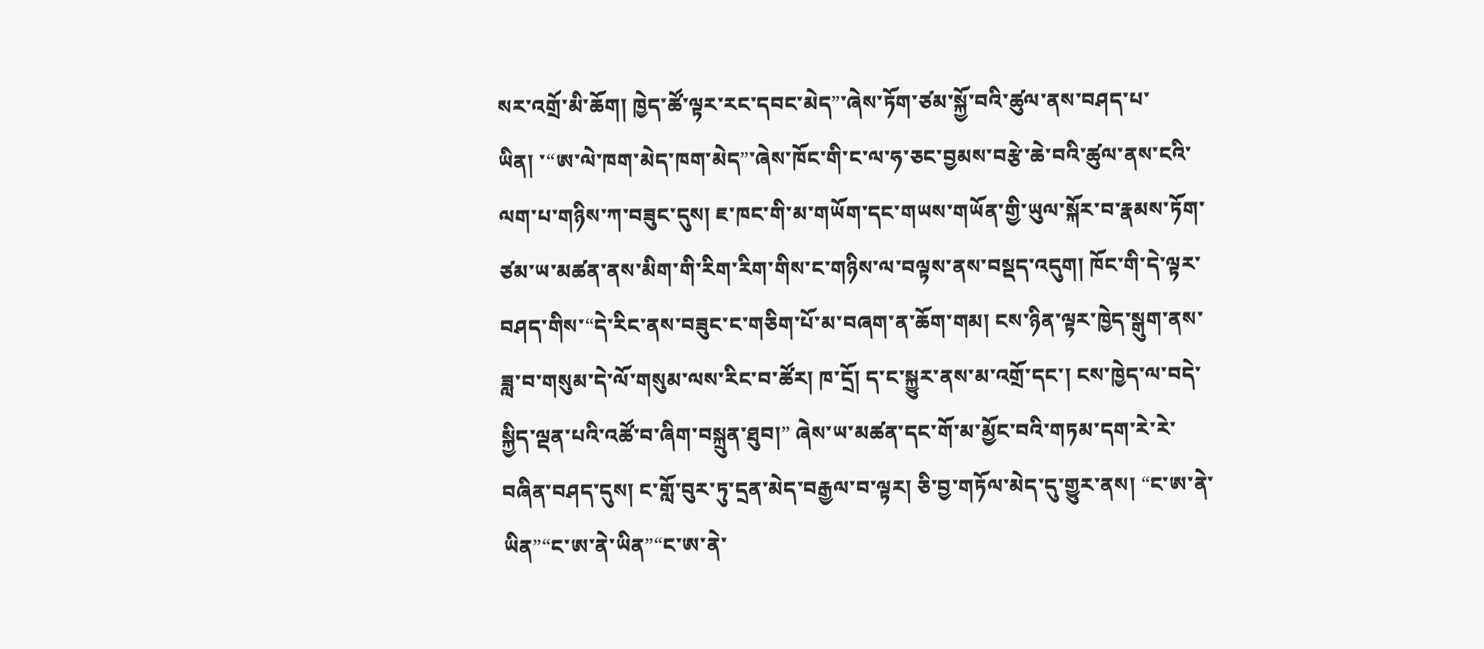སར་འགྲོ་མི་ཆོག། ཁྱེད་ཚོ་ལྟར་རང་དབང་མེད”་ཞེས་ཏོག་ཙམ་སྐྱོ་བའི་ཚུལ་ནས་བཤད་པ་ཡིན། ་“ཨ་ལེ་ཁག་མེད་ཁག་མེད”་ཞེས་ཁོང་གི་ང་ལ་ཧ་ཅང་བྱམས་བརྩེ་ཆེ་བའི་ཚུལ་ནས་ངའི་ལག་པ་གཉིས་ཀ་བཟུང་དུས། ཇ་ཁང་གི་མ་གཡོག་དང་གཡས་གཡོན་གྱི་ཡུལ་སྐོར་བ་རྣམས་ཏོག་ཙམ་ཡ་མཚན་ནས་མིག་གི་རིག་རིག་གིས་ང་གཉིས་ལ་བལྟས་ནས་བསྡད་འདུག། ཁོང་གི་དེ་ལྟར་བཤད་གིས་“དེ་རིང་ནས་བཟུང་ང་གཅིག་པོ་མ་བཞག་ན་ཆོག་གམ། ངས་ཉིན་ལྟར་ཁྱེད་སྒུག་ནས་ཟླ་བ་གསུམ་དེ་ལོ་གསུམ་ལས་རིང་བ་ཚོར། ཁ་དྲོ། ད་ང་སྐྱུར་ནས་མ་འགྲོ་དང་། ངས་ཁྱེད་ལ་བདེ་སྐྱིད་ལྡན་པའི་འཚོ་བ་ཞིག་བསྐྲུན་ཐུབ།” ཞེས་ཡ་མཚན་དང་གོ་མ་མྱོང་བའི་གཏམ་དག་རེ་རེ་བཞིན་བཤད་དུས། ང་གློ་བུར་ཏུ་དྲན་མེད་བརྒྱལ་བ་ལྟར། ཅི་བྱ་གཏོལ་མེད་དུ་གྱུར་ནས། “ང་ཨ་ནེ་ཡིན”“ང་ཨ་ནེ་ཡིན”“ང་ཨ་ནེ་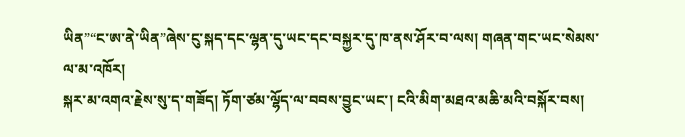ཡིན”“ང་ཨ་ནེ་ཡིན”ཞེས་ངུ་སྐད་དང་ལྷན་དུ་ཡང་དང་བསྐྱར་དུ་ཁ་ནས་ཤོར་བ་ལས། གཞན་གང་ཡང་སེམས་ལ་མ་འཁོར།
སྐར་མ་འགའ་རྗེས་སུ་ད་གཟོད། ཏོག་ཙམ་ལྷོད་ལ་བབས་བྱུང་ཡང་། ངའི་མིག་མཐའ་མཆི་མའི་བསྐོར་བས།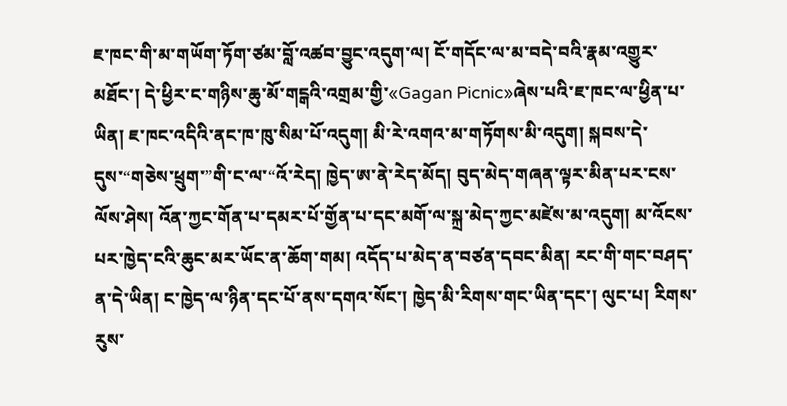ཇ་ཁང་གི་མ་གཡོག་ཏོག་ཙམ་བློ་འཚབ་བྱུང་འདུག་ལ། ངོ་གདོང་ལ་མ་བདེ་བའི་རྣམ་འགྱུར་མཐོང་། དེ་ཕྱིར་ང་གཉིས་ཆུ་མོ་གངྒའི་འགྲམ་གྱི་«Gagan Picnic»ཞེས་པའི་ཇ་ཁང་ལ་ཕྱིན་པ་ཡིན། ཇ་ཁང་འདིའི་ནང་ཁ་ཁུ་སིམ་པོ་འདུག། མི་རེ་འགའ་མ་གཏོགས་མི་འདུག། སྐབས་དེ་དུས་“གཅེས་ཕྲུག་”གི་ང་ལ་“འོ་རེད། ཁྱེད་ཨ་ནེ་རེད་མོད། བུད་མེད་གཞན་ལྟར་མིན་པར་ངས་ལོས་ཤེས། འོན་ཀྱང་གོན་པ་དམར་པོ་གྱོན་པ་དང་མགོ་ལ་སྐྲ་མེད་ཀྱང་མཛེས་མ་འདུག། མ་འོངས་པར་ཁྱེད་ངའི་ཆུང་མར་ཡོང་ན་ཆོག་གམ། འདོད་པ་མེད་ན་བཙན་དབང་མིན། རང་གི་གང་བཤད་ན་དེ་ཡིན། ང་ཁྱེད་ལ་ཉིན་དང་པོ་ནས་དགའ་སོང་། ཁྱེད་མི་རིགས་གང་ཡིན་དང་། ལུང་པ། རིགས་རུས་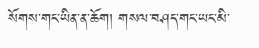སོགས་གང་ཡིན་ན་ཆོག། གསལ་བཤད་གང་ཡང་མི་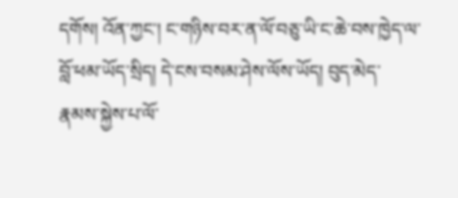དགོས། འོན་ཀྱང་། ང་གཉིས་བར་ན་ལོ་བཅུ་ཡི་ང་ཆེ་བས་ཁྱེད་ལ་བློ་ཕམ་ཡོད་སྲིད། དེ་ངས་བསམ་ཤེས་ལོས་ཡོད། བུད་མེད་རྣམས་སྐྱེས་པ་ལོ་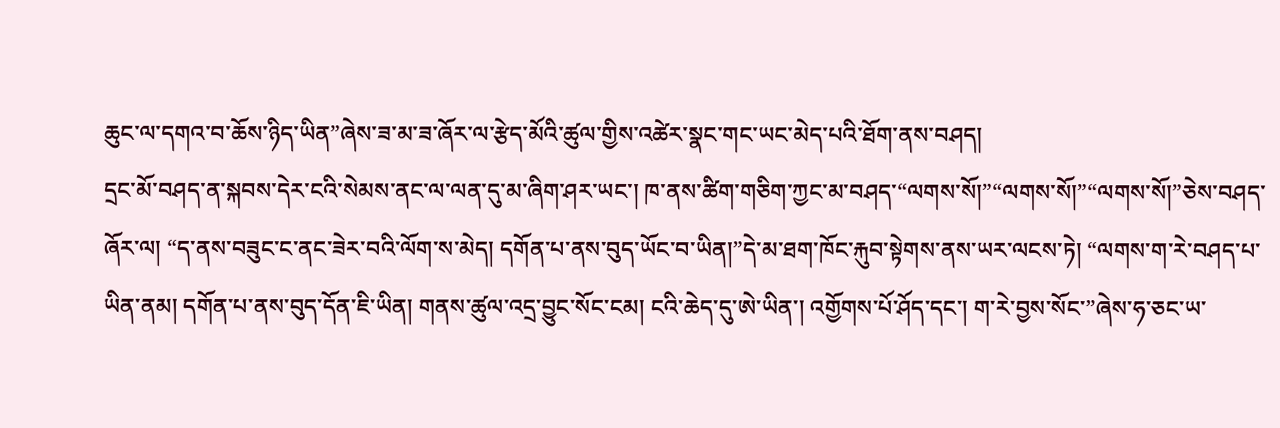ཆུང་ལ་དགའ་བ་ཆོས་ཉིད་ཡིན”ཞེས་ཟ་མ་ཟ་ཞོར་ལ་རྩེད་མོའི་ཚུལ་གྱིས་འཚེར་སྣང་གང་ཡང་མེད་པའི་ཐོག་ནས་བཤད།
དྲང་མོ་བཤད་ན་སྐབས་དེར་ངའི་སེམས་ནང་ལ་ལན་དུ་མ་ཞིག་ཤར་ཡང་། ཁ་ནས་ཚིག་གཅིག་ཀྱང་མ་བཤད་“ལགས་སོ།”“ལགས་སོ།”“ལགས་སོ།”ཅེས་བཤད་ཞོར་ལ། “ད་ནས་བཟུང་ང་ནང་ཟེར་བའི་ལོག་ས་མེད། དགོན་པ་ནས་བུད་ཡོང་བ་ཡིན།”དེ་མ་ཐག་ཁོང་རྐུབ་སྟེགས་ནས་ཡར་ལངས་ཏེ། “ལགས་ག་རེ་བཤད་པ་ཡིན་ནམ། དགོན་པ་ནས་བུད་དོན་ཇི་ཡིན། གནས་ཚུལ་འདྲ་བྱུང་སོང་ངམ། ངའི་ཆེད་དུ་ཨེ་ཡིན་། འགྱོགས་པོ་ཤོད་དང་། ག་རེ་བྱས་སོང་”ཞེས་ཧ་ཅང་ཡ་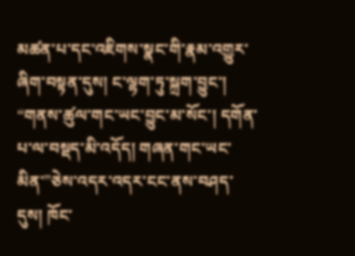མཚན་པ་དང་འཇིགས་སྣང་གི་རྣམ་འགྱུར་ཞིག་བསྟན་དུས། ང་ལྷག་ཏུ་སྐྲག་བྱུང་། “གནས་ཚུལ་གང་ཡང་བྱུང་མ་སོང་། དགོན་པ་ལ་བསྡད་མི་འདོད། གཞན་གང་ཡང་མིན་”ཅེས་འདར་འདར་ངང་ནས་བཤད་དུས། ཁོང་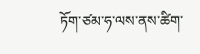ཏོག་ཙམ་ཧ་ལས་ནས་ཚིག་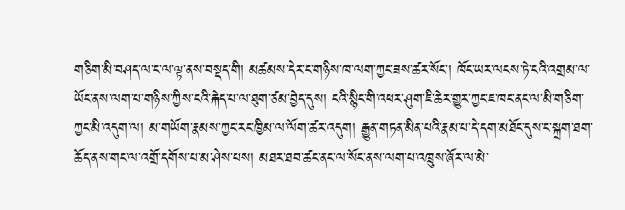གཅིག་མི་བཤད་ལ་ང་ལ་ལྟ་ནས་བསྡད་གི། མཚམས་དེར་ང་གཉིས་ཁ་ལག་ཀྱང་ཟས་ཚར་སོང་། ཁོང་ཡར་ལངས་ཏེ་ངའི་འགྲམ་ལ་ཡོང་ནས་ལག་པ་གཉིས་ཀྱིས་ངའི་རྐེད་པ་ལ་ཐུག་ཙམ་བྱེད་དུས། ངའི་སྙིང་གི་འཕར་ཤུག་ཇི་ཆེར་གྱུར་ཀྱང་ཇ་ཁང་ནང་ལ་མི་གཅིག་ཀྱང་མི་འདུག་ལ། མ་གཡོག་རྣམས་ཀྱང་རང་ཁྱིམ་ལ་ལོག་ཚར་འདུག། རྒྱུན་གཏན་མིན་པའི་རྣམ་པ་དེ་དག་མཐོང་དུས་ང་སྐྲག་ཐག་ཆོད་ནས་གང་ལ་འགྲོ་དགོས་པ་མ་ཤེས་པས། མཐར་ཐབ་ཚང་ནང་ལ་སོང་ནས་ལག་པ་འཁྲུས་ཞོར་ལ་མེ་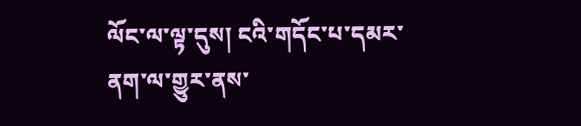ལོང་ལ་ལྟ་དུས། ངའི་གདོང་པ་དམར་ནག་ལ་གྱུར་ནས་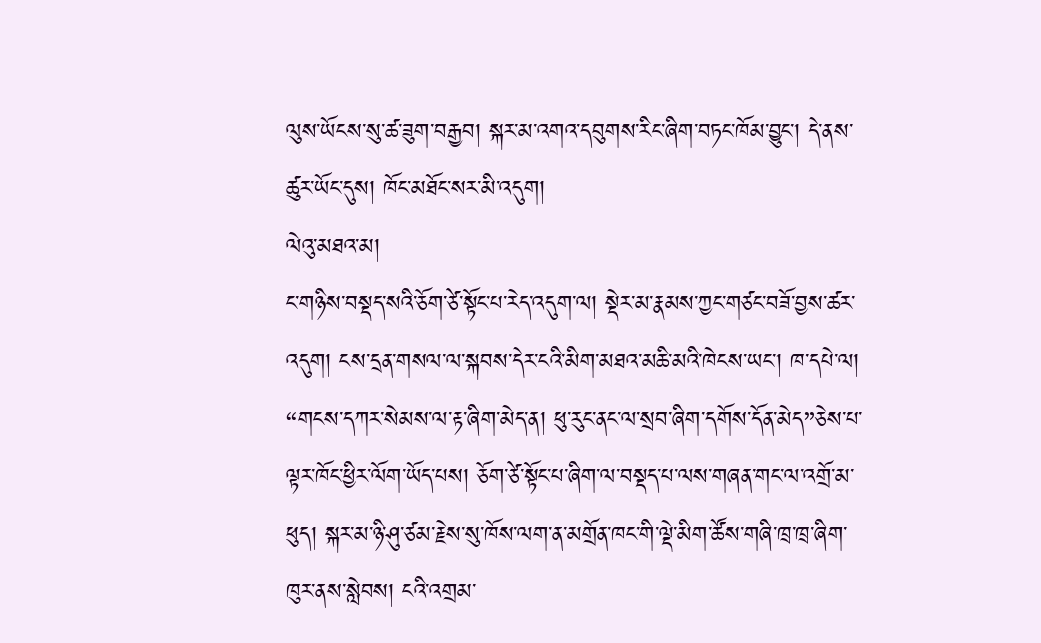ལུས་ཡོངས་སུ་ཚ་ཟུག་བརྒྱབ། སྐར་མ་འགའ་དབུགས་རིང་ཞིག་བཏང་ཁོམ་བྱུང་། དེ་ནས་ཚུར་ཡོང་དུས། ཁོང་མཐོང་སར་མི་འདུག།
ལེའུ་མཐའ་མ།
ང་གཉིས་བསྡད་སའི་ཅོག་ཙེ་སྟོང་པ་རེད་འདུག་ལ། སྡེར་མ་རྣམས་ཀྱང་གཙང་བཟོ་བྱས་ཚར་འདུག། ངས་དྲན་གསལ་ལ་སྐབས་དེར་ངའི་མིག་མཐའ་མཆི་མའི་ཁེངས་ཡང་། ཁ་དཔེ་ལ། “གངས་དཀར་སེམས་ལ་རྟ་ཞིག་མེད་ན། ཕུ་རུང་ནང་ལ་སྲབ་ཞིག་དགོས་དོན་མེད”ཅེས་པ་ལྟར་ཁོང་ཕྱིར་ལོག་ཡོད་པས། ཅོག་ཙེ་སྟོང་པ་ཞིག་ལ་བསྡད་པ་ལས་གཞན་གང་ལ་འགྲོ་མ་ཕུད། སྐར་མ་ཉི་ཤུ་ཙམ་རྗེས་སུ་ཁོས་ལག་ན་མགྲོན་ཁང་གི་ལྡེ་མིག་ཚོས་གཞི་ཁྲ་ཁྲ་ཞིག་ཁུར་ནས་སླེབས། ངའི་འགྲམ་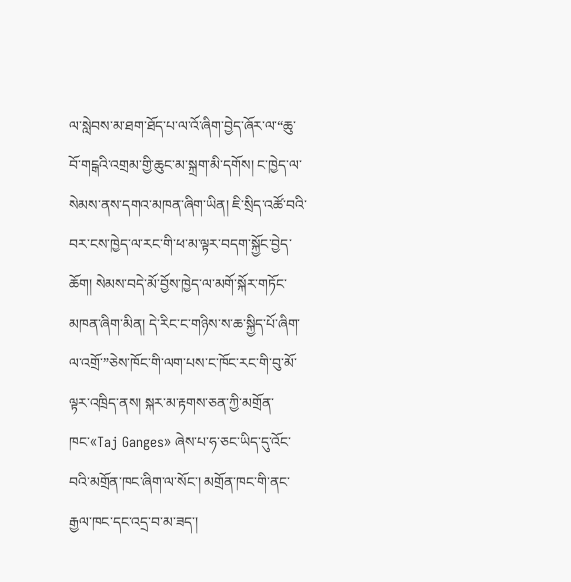ལ་སླེབས་མ་ཐག་ཐོད་པ་ལ་འོ་ཞིག་བྱེད་ཞོར་ལ་“ཆུ་བོ་གངྒའི་འགྲམ་གྱི་ཆུང་མ་སྐྲག་མི་དགོས། ང་ཁྱེད་ལ་སེམས་ནས་དགའ་མཁན་ཞིག་ཡིན། ཇི་སྲིད་འཚོ་བའི་བར་ངས་ཁྱེད་ལ་རང་གི་ཕ་མ་ལྟར་བདག་སྐྱོང་བྱེད་ཆོག། སེམས་བདེ་མོ་བྱོས་ཁྱེད་ལ་མགོ་སྐོར་གཏོང་མཁན་ཞིག་མིན། དེ་རིང་ང་གཉིས་ས་ཆ་སྐྱིད་པོ་ཞིག་ལ་འགྲོ་”ཅེས་ཁོང་གི་ལག་པས་ང་ཁོང་རང་གི་བུ་མོ་ལྟར་འཁྲིད་ནས། སྐར་མ་རྟགས་ཅན་ཀྱི་མགྲོན་ཁང་«Taj Ganges» ཞེས་པ་ཧ་ཅང་ཡིད་དུ་འོང་བའི་མགྲོན་ཁང་ཞིག་ལ་སོང་། མགྲོན་ཁང་གི་ནང་རྒྱལ་ཁང་དང་འདྲ་བ་མ་ཟད་།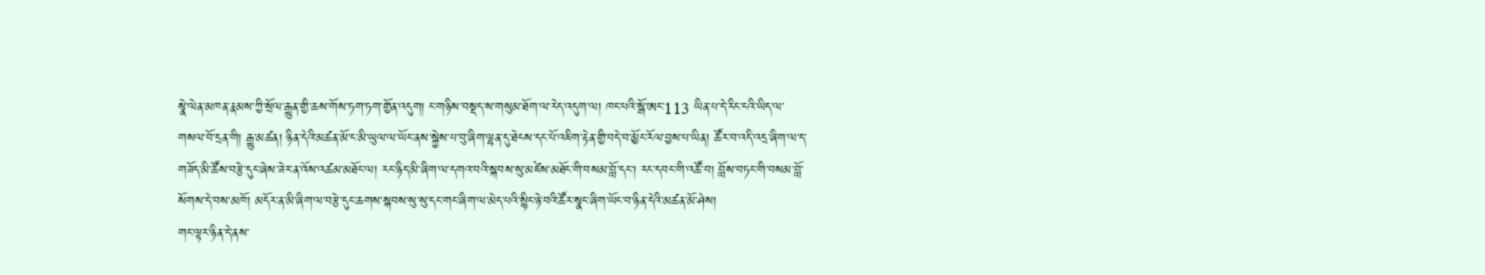སྣེ་ལེན་མཁན་རྣམས་ཀྱི་སྲོལ་རྒྱུན་གྱི་ཆས་གོས་ཏག་ཏག་གྱོན་འདུག། ང་གཉིས་བསྡད་ས་གསུམ་ཐོག་ལ་རེད་འདུག་ལ། ཁང་པའི་སྒོ་ཨང་113 ཡིན་པ་དེ་རིང་ངའི་ཡིད་ལ་གསལ་བོ་དྲན་གི། རྒྱུ་མཚན། ཉིན་དེའི་མཚན་མོ་ང་མི་ཡུལ་ལ་ཡོང་ནས་སྐྱེས་པ་བུ་ཞིག་ལྷན་དུ་ཐེངས་དང་པོ་འཇིག་རྟེན་གྱི་བདེ་བ་མྱོང་རོལ་བྱས་པ་ཡིན། ཚོར་བ་འདི་འདྲ་ཞིག་ལ་ད་གཟོད་མི་ཚོས་བརྩེ་དུང་ཞེས་ཟེར་ན་འོས་འཚམ་མཐོང་ལ། རང་ཉིད་མི་ཞིག་ལ་དགའ་བའི་སྐབས་སུ་མཛེས་མཐོང་གི་བསམ་བློ་དང་། རང་དབང་གི་འཚོ་བ། བློས་བཏང་གི་བསམ་བློ་སོགས་དེ་བས་མཁོ། མདོར་ན་མི་ཞིག་ལ་བརྩེ་དུང་ཆགས་སྐབས་སུ་སུ་དང་གང་ཞིག་ལ་མེད་པའི་སྙིང་ཉེ་བའི་ཚོར་སྣང་ཞིག་ཡོང་བ་ཉིན་དེའི་མཚན་མོ་ཤེས།
གང་ལྟར་ཉིན་དེ་ནས་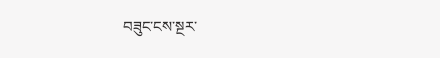བཟུང་ངས་སྔར་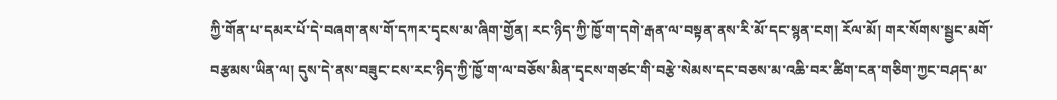ཀྱི་གོན་པ་དམར་པོ་དེ་བཞག་ནས་གོ་དཀར་དྭངས་མ་ཞིག་གྱོན། རང་ཉིད་ཀྱི་ཁྱོ་ག་དགེ་རྒན་ལ་བསྟན་ནས་རི་མོ་དང་སྙན་ངག། རོལ་མོ། གར་སོགས་སྦྱང་མགོ་བརྩམས་ཡིན་ལ། དུས་དེ་ནས་བཟུང་ངས་རང་ཉིད་ཀྱི་ཁྱོ་ག་ལ་བཅོས་མིན་དྭངས་གཙང་གི་བརྩེ་སེམས་དང་བཅས་མ་འཆི་བར་ཚིག་ངན་གཅིག་ཀྱང་བཤད་མ་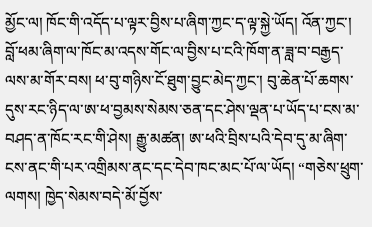མྱོང་ལ། ཁོང་གི་འདོད་པ་ལྟར་བྱིས་པ་ཞིག་ཀྱང་ད་ལྟ་སྐྱེ་ཡོད། འོན་ཀྱང་། བློ་ཕམ་ཞིག་ལ་ཁོང་མ་འདས་གོང་ལ་བྱིས་པ་ངའི་ཁོག་ན་ཟླ་བ་བརྒྱད་ལས་མ་གོར་བས། ཕ་བུ་གཉིས་ངོ་ཐུག་བྱུང་མེད་ཀྱང་། བུ་ཆེན་པོ་ཆགས་དུས་རང་ཉིད་ལ་ཨ་ཕ་བྱམས་སེམས་ཅན་དང་ཤེས་ལྡན་པ་ཡོད་པ་ངས་མ་བཤད་ན་ཁོང་རང་གི་ཤེས། རྒྱུ་མཚན། ཨ་ཕའི་བྲིས་པའི་དེབ་དུ་མ་ཞིག་ངས་ནང་གི་པར་འགྲིམས་ནང་དང་དེབ་ཁང་མང་པོ་ལ་ཡོད། “གཅེས་ཕྲུག་ལགས། ཁྱེད་སེམས་བདེ་མོ་བྱོས་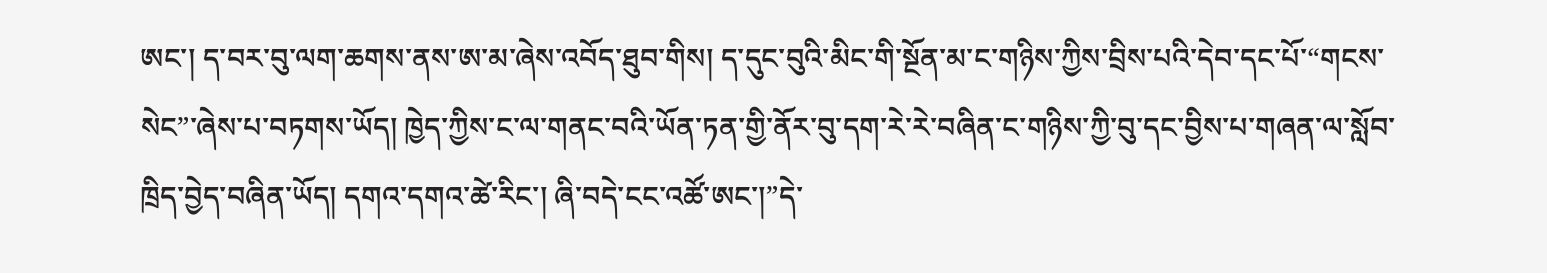ཨང་། ད་བར་བུ་ལག་ཆགས་ནས་ཨ་མ་ཞེས་འབོད་ཐུབ་གིས། ད་དུང་བུའི་མིང་གི་སྔོན་མ་ང་གཉིས་ཀྱིས་བྲིས་པའི་དེབ་དང་པོ་“གངས་སེང”་ཞེས་པ་བཏགས་ཡོད། ཁྱེད་ཀྱིས་ང་ལ་གནང་བའི་ཡོན་ཏན་གྱི་ནོར་བུ་དག་རེ་རེ་བཞིན་ང་གཉིས་ཀྱི་བུ་དང་བྱིས་པ་གཞན་ལ་སློབ་ཁྲིད་བྱེད་བཞིན་ཡོད། དགའ་དགའ་ཚེ་རིང་། ཞི་བདེ་ངང་འཚོ་ཨང་།”དེ་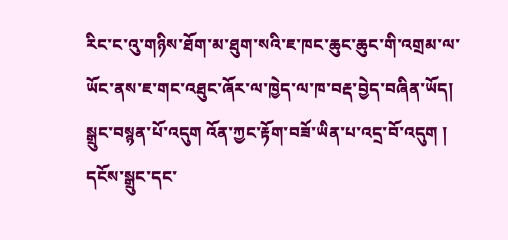རིང་ང་འུ་གཉིས་ཐོག་མ་ཐུག་སའི་ཇ་ཁང་ཆུང་ཆུང་གི་འགྲམ་ལ་ཡོང་ནས་ཇ་གང་འཐུང་ཞོར་ལ་ཁྱེད་ལ་ཁ་བརྡ་བྱེད་བཞིན་ཡོད།
སྒྲུང་བསྙན་པོ་འདུག འོན་ཀྱང་རྟོག་བཟོ་ཡིན་པ་འདྲ་བོ་འདུག །
དངོས་སྒྲུང་དང་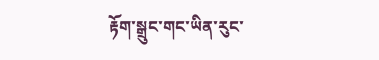རྟོག་སྒྲུང་གང་ཡིན་རུང་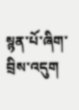སྙན་པོ་ཞིག་བྲིས་འདུག